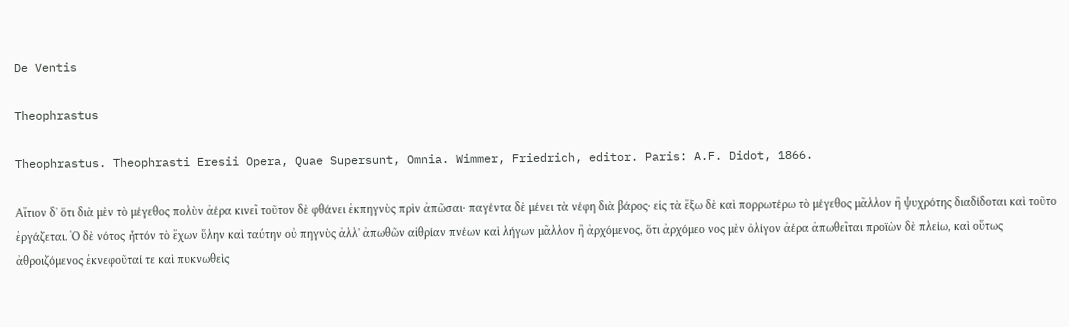De Ventis

Theophrastus

Theophrastus. Theophrasti Eresii Opera, Quae Supersunt, Omnia. Wimmer, Friedrich, editor. Paris: A.F. Didot, 1866.

Αἴτιον δʼ ὅτι διὰ μὲν τὸ μέγεθος πολὺν ἀέρα κινεῖ τοῦτον δὲ φθάνει ἐκπηγνὺς πρὶν ἀπῶσαι· παγέντα δὲ μένει τὰ νέφη διὰ βάρος· εἰς τὰ ἔξω δὲ καὶ πορρωτέρω τὸ μέγεθος μᾶλλον ἢ ψυχρότης διαδίδοται καὶ τοῦτο ἐργάζεται. Ὁ δὲ νότος ἧττόν τὸ ἔχων ὕλην καὶ ταύτην οὐ πηγνὺς ἀλλ' ἀπωθῶν αἰθρίαν πνέων καὶ λήγων μᾶλλον ἢ ἀρχόμενος, ὅτι ἀρχόμεο νος μὲν ὀλίγον ἀέρα ἀπωθεῖται προϊὼν δὲ πλείω, καὶ οὕτως ἀθροιζόμενος ἐκνεφοῦταί τε καὶ πυκνωθεὶς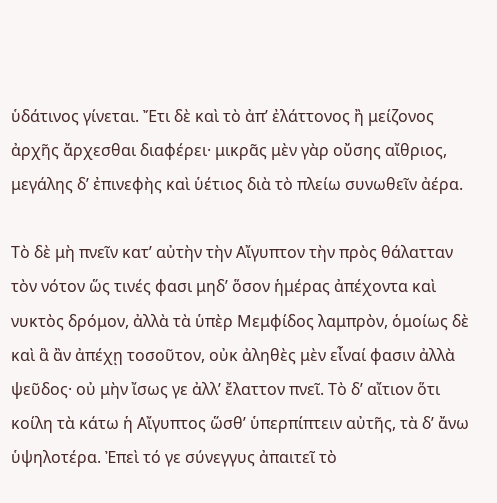ὑδάτινος γίνεται. Ἔτι δὲ καὶ τὸ ἀπʼ ἐλάττονος ἢ μείζονος ἀρχῆς ἄρχεσθαι διαφέρει· μικρᾶς μὲν γὰρ οὔσης αἴθριος, μεγάλης δʼ ἐπινεφὴς καὶ ὑέτιος διὰ τὸ πλείω συνωθεῖν ἀέρα.

Τὸ δὲ μὴ πνεῖν κατʼ αὐτὴν τὴν Αἴγυπτον τὴν πρὸς θάλατταν τὸν νότον ὥς τινές φασι μηδʼ ὅσον ἡμέρας ἀπέχοντα καὶ νυκτὸς δρόμον, ἀλλὰ τὰ ὑπὲρ Μεμφίδος λαμπρὸν, ὁμοίως δὲ καὶ ἃ ἂν ἀπέχῃ τοσοῦτον, οὐκ ἀληθὲς μὲν εἶναί φασιν ἀλλὰ ψεῦδος· οὐ μὴν ἴσως γε ἀλλʼ ἔλαττον πνεῖ. Τὸ δʼ αἴτιον ὅτι κοίλη τὰ κάτω ἡ Αἴγυπτος ὥσθʼ ὑπερπίπτειν αὐτῆς, τὰ δʼ ἄνω ὑψηλοτέρα. Ἐπεὶ τό γε σύνεγγυς ἀπαιτεῖ τὸ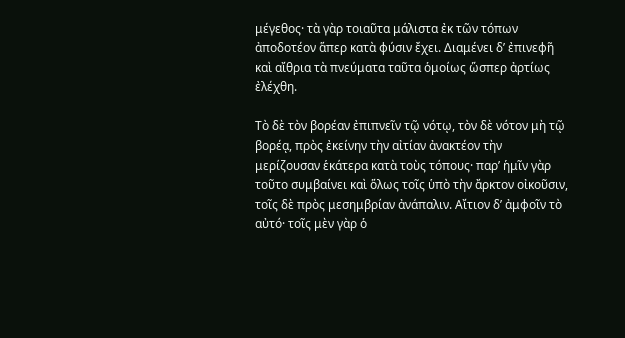μέγεθος· τὰ γὰρ τοιαῦτα μάλιστα ἐκ τῶν τόπων ἀποδοτέον ἅπερ κατὰ φύσιν ἔχει. Διαμένει δʼ ἐπινεφῆ καὶ αἴθρια τὰ πνεύματα ταῦτα ὁμοίως ὥσπερ ἀρτίως ἐλέχθη.

Τὸ δὲ τὸν βορέαν ἐπιπνεῖν τῷ νότῳ, τὸν δὲ νότον μὴ τῷ βορέᾳ, πρὸς ἐκείνην τὴν αἰτίαν ἀνακτέον τὴν μερίζουσαν ἑκάτερα κατὰ τοὺς τόπους· παρʼ ἡμῖν γὰρ τοῦτο συμβαίνει καὶ ὅλως τοῖς ὑπὸ τὴν ἄρκτον οἰκοῦσιν, τοῖς δὲ πρὸς μεσημβρίαν ἀνάπαλιν. Αἴτιον δʼ ἀμφοῖν τὸ αὐτό· τοῖς μὲν γὰρ ὁ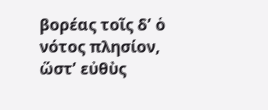βορέας τοῖς δʼ ὁ νότος πλησίον, ὥστʼ εὐθὺς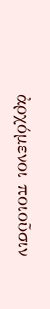ἀρχόμενοι ποιοῦσιν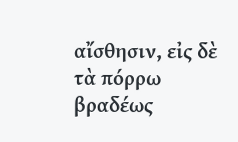αἴσθησιν, εἰς δὲ τὰ πόρρω βραδέως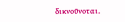δικνοῦνοται.